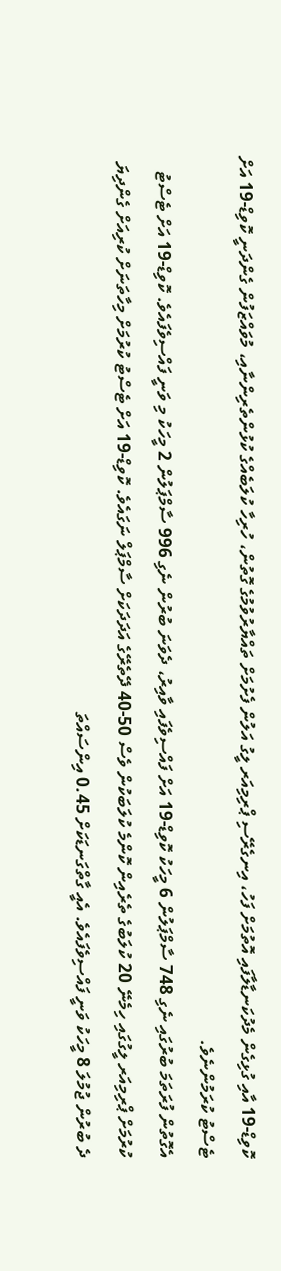ކޮވިޑް-19 އާއި ގުޅިގެން މެދުކަނޑާލާފައި އޮތުމަށް ފަހު، އިނގެރޭސި ޕްރިމިއަރ ލީގު އަލުން ފެށުމަށް ތައްޔާރުވުމުގެ ގޮތުން، ހުރިހާ ކުލަބެއްގެ ކުޅުންތެރިންނާއި، މުވައްޒަފުން ގެންދަނީ ކޮވިޑް-19 އަށް ޓެސްޓު ކުރަމުންނެވެ.
އެގޮތުން ފުރަތަމަ ބުރުގައި ނެގި 748 ސާމްޕަލުން 6 މީހަކު ކޮވިޑް-19 އަށް ފައްސިވެފައި ވާއިރު، ދެވަނަ ބުރުން ނެގި 996 ސާމްޕަލުން 2 މީހަކު މި ވަނީ ފައްސިވެފައެވެ. ކޮވިޑް-19 އަށް ޓެސްޓު ކުރުމަށް ޕްރިމިއަރ ލީގުގައި ހިމެނޭ 20 ކުލަބުގެ ތެރެއިން ކޮންމެ ކުލަބަކުން ވެސް 50-40 ދޭތެރޭގެ އަދަދަކަށް ސާމްޕަލް ނަގައެވެ. ކޮވިޑް-19 އަށް ޓެސްޓު ކުރުމަށް މިހާތަނަށް ކުރިއަށް ގެންދިޔަ ދެ ބުރުން ޖުމުލަ 8 މީހަކު ވަނީ ފައްސިވެފައެވެ. އެއީ ގާތްގަނޑަކަށް 0.45 އިންސައްތަ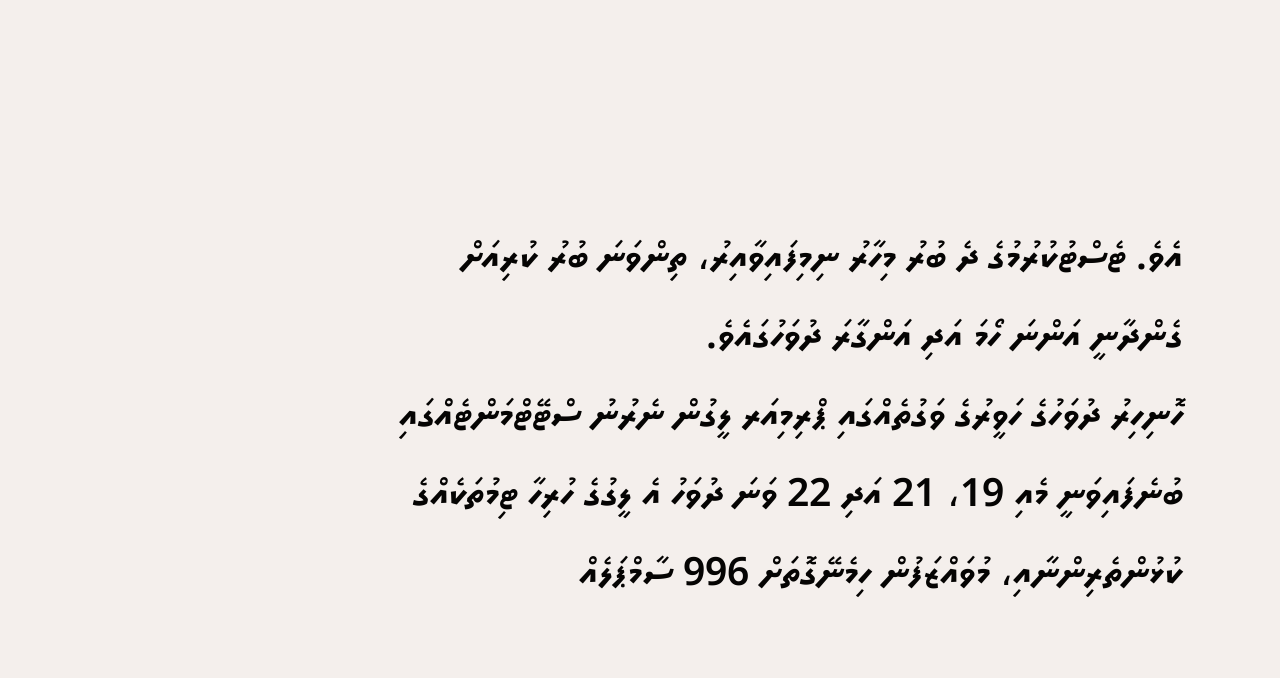އެވެ. ޓެސްޓުކުރުމުގެ ދެ ބުރު މިހާރު ނިމިފައިވާއިރު، ތިންވަނަ ބުރު ކުރިއަށް ގެންދާނީ އަންނަ ހޯމަ އަދި އަންގާރަ ދުވަހުގައެވެ.
ހޮނިހިރު ދުވަހުގެ ހަވީރުގެ ވަގުތެއްގައި ޕްރިމިއަރ ލީގުން ނެރުނު ސްޓޭޓްމަންޓެއްގައި ބުނެފައިވަނީ މެއި 19، 21 އަދި 22 ވަނަ ދުވަހު އެ ލީގުގެ ހުރިހާ ޓިމުތަކެއްގެ ކުޅުންތެރިންނާއި، މުވައްޒަފުން ހިމެނޭގޮތަށް 996 ސާމްޕަލެއް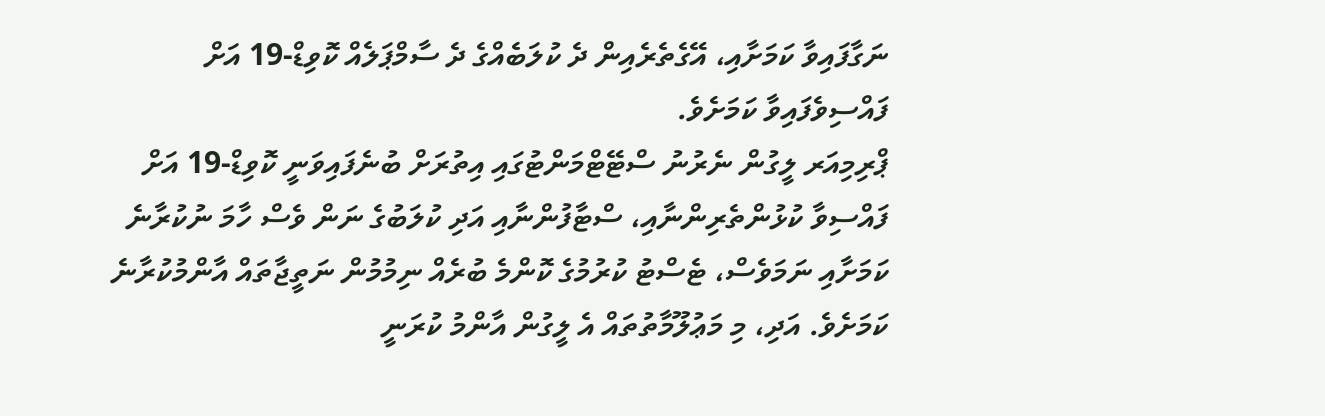ނަގާފައިވާ ކަމަށާއި، އޭގެތެރެއިން ދެ ކުލަބެއްގެ ދެ ސާމްޕަލެއް ކޮވިޑް-19 އަށް ފައްސިވެފައިވާ ކަމަށެވެ.
ޕްރިމިއަރ ލީގުން ނެރުނު ސްޓޭޓްމަންޓުގައި އިތުރަށް ބުނެފައިވަނީ ކޮވިޑް-19 އަށް ފައްސިވާ ކުޅުންތެރިންނާއި، ސްޓާފުންނާއި އަދި ކުލަބުގެ ނަން ވެސް ހާމަ ނުކުރާނެ ކަމަށާއި ނަމަވެސް، ޓެސްޓު ކުރުމުގެ ކޮންމެ ބުރެއް ނިމުމުން ނަތީޖާތައް އާންމުކުރާނެ ކަމަށެވެ. އަދި، މި މަޢުލޫމާތުތައް އެ ލީގުން އާންމު ކުރަނީ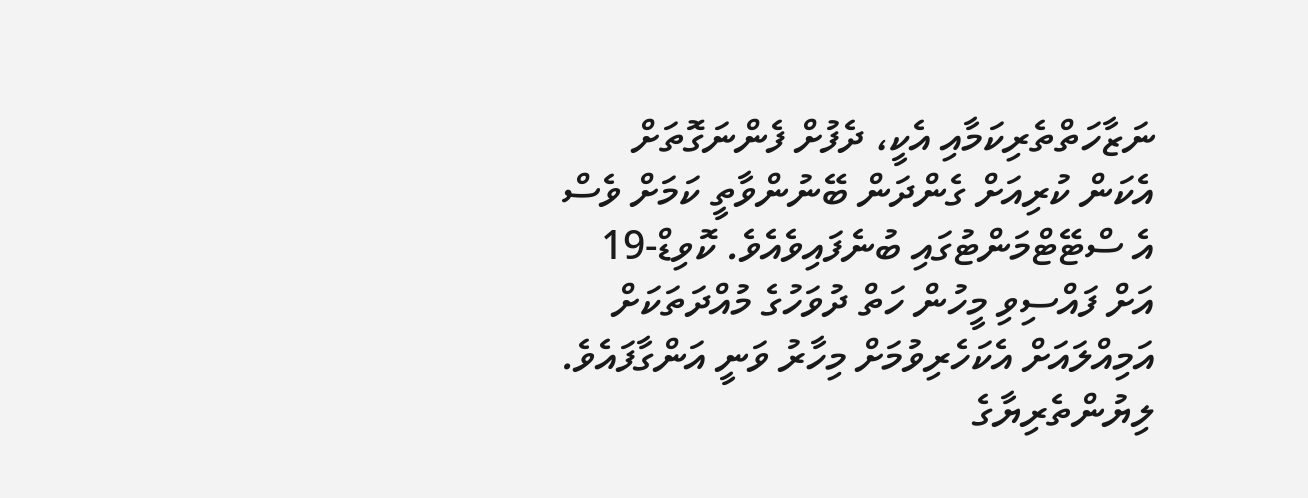ނަޒާހަތްތެރިކަމާއި އެކީ، ދެފުށް ފެންނަގޮތަށް އެކަން ކުރިއަށް ގެންދަން ބޭނުންވާތީ ކަމަށް ވެސް އެ ސްޓޭޓްމަންޓުގައި ބުނެފައިވެއެވެ. ކޮވިޑް-19 އަށް ފައްސިވި މީހުން ހަތް ދުވަހުގެ މުއްދަތަކަށް އަމިއްލައަށް އެކަހެރިވުމަށް މިހާރު ވަނީ އަންގާފައެވެ.
ލިޔުންތެރިޔާގެ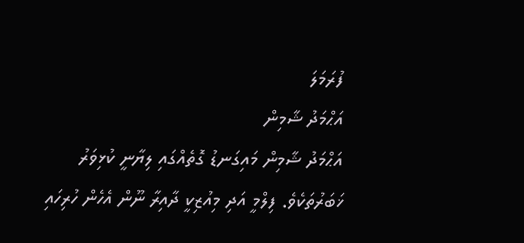ފުރަމަލަ
އަޙްމަދު ޝާމިން
އަޙްމަދު ޝާމިން މައިގަނޑު ގޮތެއްގައި ލިޔާނީ ކުޅިވަރު ޚަބަރުތަކެވެ. ފިލްމީ އަދި މިއުޒިކީ ދާއިރާ ނޫން އެހެން ހުރިހައި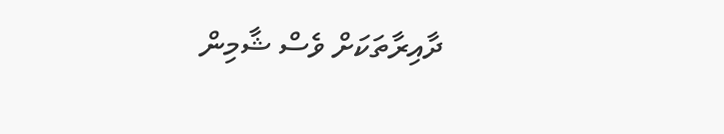ދާއިރާތަކަށް ވެސް ޝާމިން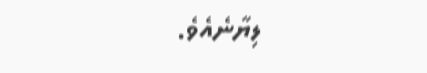ލިޔާނެއެވެ.